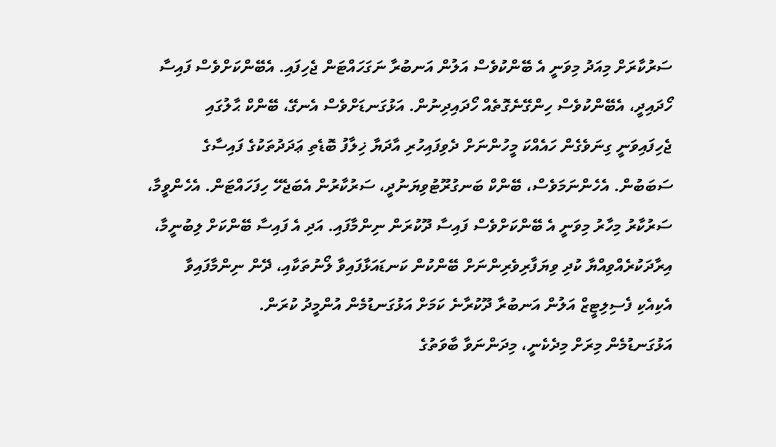ސަރުކާރަށް މިއަދު މިވަނީ އެ ބޭންކުވެސް އަލުން އަނބުރާ ނަގަހައްޓަން ޖެހިފައި. އެބޭންކަށްވެސް ފައިސާ ހޯދައިދީ، އެބޭންކުވެސް ހިންގޭނެގޮތެއް ހޯދައިދިނުން. އަޅުގަނޑަށްވެސް އެނގޭ، ބޭންކް ޙާލުގައި ޖެހިފައިވަނީ ގިނަވެގެން ހައެއްކަ މީހުންނަށް ދެވިފައިހުރި އާދަޔާ ޚިލާފު ބޮޑެތި ޢަދަދުތަކުގެ ފައިސާގެ ސަބަބުން. އެހެންނަމަވެސް، ބޭންކް ބަނގުރޫޓުވިޔަނުދީ، ސަރުކާރުން އެބަޖެހޭ ހިފަހައްޓަން. އެހެންވީމާ، ސަރުކާރު މިހާރު މިވަނީ އެ ބޭންކަށްވެސް ފައިސާ ދޫކުރަން ނިންމާފައި. އަދި އެ ފައިސާ ބޭންކަށް ލިބުނީމާ، އިރާދަކުރެއްވިއްޔާ ކުދި ވިޔަފާރިވެރިންނަށް ބޭންކުން ކަނޑައަޅާފައިވާ ލޯނުތަކާއި، ދޭން ނިންމާފައިވާ އެކިއެކި ފެސިލިޓީޒް އަލުން އަނބުރާ ދޫކުރާނެ ކަމަށް އަޅުގަނޑުމެން އުންމީދު ކުރަން.
އަޅުގަނޑުމެން މިރަށް މިދެކެނީ، މިދަންނަވާ ބާވަތުގެ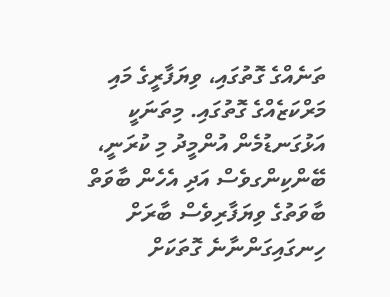ތަނެއްގެ ގޮތުގައި، ވިޔަފާރީގެ މައި މަރްކަޒެއްގެ ގޮތުގައި. މިތަނަކީ އަޅުގަނޑުމެން އުންމީދު މި ކުރަނީ، ބޭންކިންގވެސް އަދި އެހެން ބާވަތް ބާވަތުގެ ވިޔަފާރިވެސް ބާރަށް ހިނގައިގަންނާނެ ގޮތަކަށް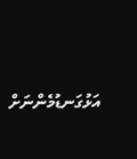އަޅުގަނޑުމެންނަށް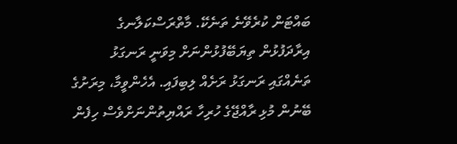ބައްޓަން ކުރެވޭނެ ތަނެކޭ. މާތްރަސްކަލާނގެ އިރާދަފުޅުން ތިޔަބޭފުޅުންނަށް މިވަނީ ރަނގަޅު ތަނެއްގައި ރަނގަޅު ރަށެއް ލިބިފައި. އެހެންވީމާ، މިރަށުގެ ބޭނުން މުޅި ރާއްޖޭގެ ހުރިހާ ރައްޔިތުންނަށްވެސް ހިފެން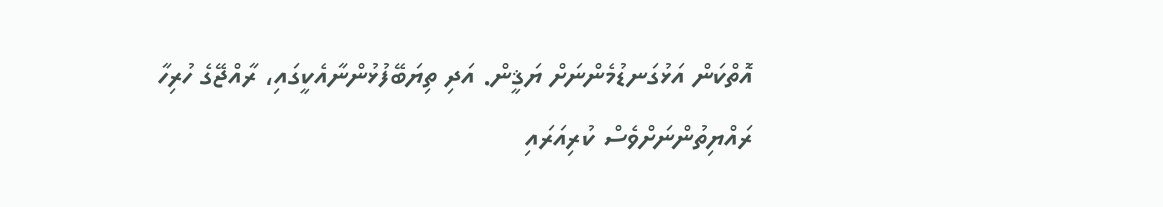އޮތްކަން އަޅުގަނޑުމެންނަށް ޔަޤީން. އަދި ތިޔަބޭފުޅުންނާއެކީގައި، ރާއްޖޭގެ ހުރިހާ ރައްޔިތުންނަށްވެސް ކުރިއަރައި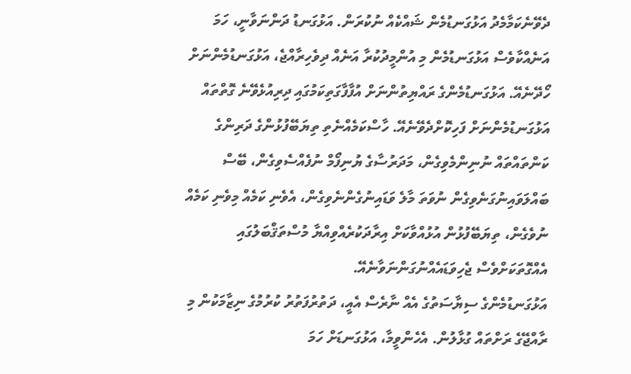ދެވޭނެކަމާމެދު އަޅުގަނޑުމެން ޝައްކެއް ނުކުރަން. އަޅުގަނޑު ދަންނަވާނީ، ހަމަ އަނެއްކާވެސް އަޅުގަނޑުމެން މި އުންމީދުކުރާ އަނެއް ދިވެހިރާއްޖެ، އަޅުގަނޑުމެންނަށް ހޯދޭނެއޭ. އަޅުގަނޑުމެންގެ ރައްޔިތުންނަށް އުފާފާގަތިކަމުގައި ދިރިއުޅެވޭނެ ގޮތްތައް އަޅުގަނޑުމެންނަށް ފަހިކޮށްދެވޭނެއޭ. ހާސްކަމެއްނެތި ތިޔަބޭފުޅުންގެ ދަރިންގެ ކަންތައްތައް ނުނިންމެވިގެން، މަދަރުސާގެ ޔުނިފޯމް ނުފެއްސެވިގެން، ބޭސް ބައްލަވައިނުގަނެވިގެން ނުވަތަ މާލެ ވަޑައިނުގެންނެވިގެން، އެވެނި ކަމެއް މިވެނި ކަމެއް ނުވެގެން، ތިޔަބޭފުޅުން އުޅުއްވާކަށް އިރާދަކުރެއްވިއްޔާ މުސްތަޤްބަލުގައި އެއްގޮތަކަށްވެސް ޖެހިވަޑައެއްނުގަންނަވާނެއޭ.
އަޅުގަނޑުމެންގެ ސިޔާސަތުގެ އެއް ނާރެސް އެއީ، ދަތުރުފަތުރު ކުރުމުގެ ނިޒާމަކުން މި ރާއްޖޭގެ ރަށްތައް ގުޅާލުން. އެހެންވީމާ، އަޅުގަނޑަށް ހަމަ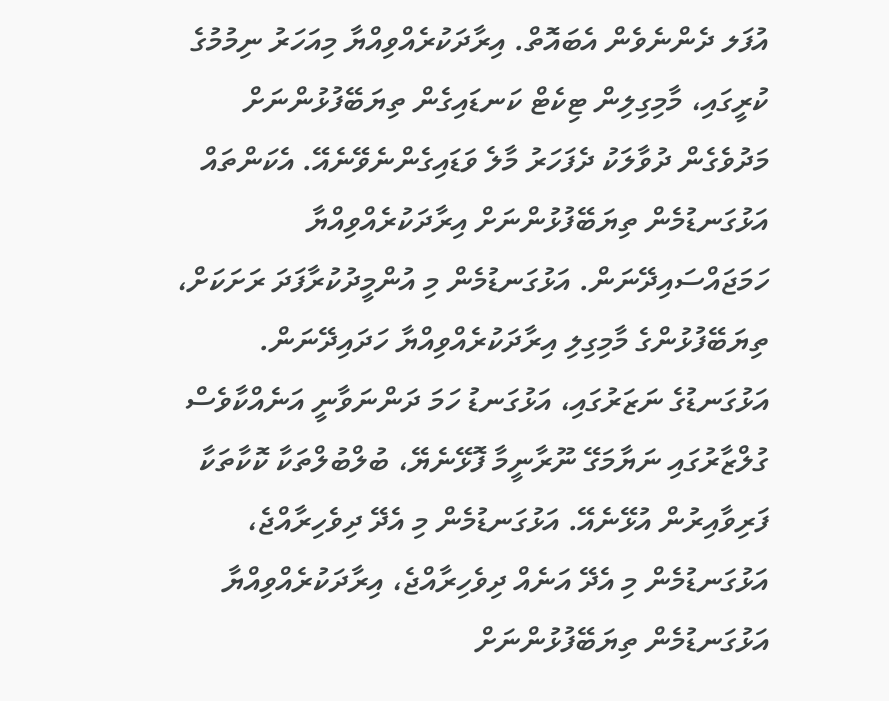އުފަލ ދެންނެވެން އެބައޮތް. އިރާދަކުރެއްވިއްޔާ މިއަހަރު ނިމުމުގެ ކުރީގައި، މާމިގިލިން ޓިކެޓް ކަނޑައިގެން ތިޔަބޭފުޅުންނަށް މަދުވެގެން ދުވާލަކު ދެފަހަރު މާލެ ވަޑައިގެންނެވޭނެއޭ. އެކަންތައް އަޅުގަނޑުމެން ތިޔަބޭފުޅުންނަށް އިރާދަކުރެއްވިއްޔާ ހަމަޖައްސައިދޭނަން. އަޅުގަނޑުމެން މި އުންމީދުކުރާފަދަ ރަށަކަށް، ތިޔަބޭފުޅުންގެ މާމިގިލި އިރާދަކުރެއްވިއްޔާ ހަދައިދޭނަން.
އަޅުގަނޑުގެ ނަޒަރުގައި، އަޅުގަނޑު ހަމަ ދަންނަވާނީ އަނެއްކާވެސް ގުލްޒާރުގައި ނަޔާމަގޭ ނޫރާނީމާ ފޮޅޭނެޔޭ، ބުލްބުލްތަކާ ކޮކާތަކާ ފަރިވާއިރުން އުޅޭނެއޭ. އަޅުގަނޑުމެން މި އެދޭ ދިވެހިރާއްޖެ، އަޅުގަނޑުމެން މި އެދޭ އަނެއް ދިވެހިރާއްޖެ، އިރާދަކުރެއްވިއްޔާ އަޅުގަނޑުމެން ތިޔަބޭފުޅުންނަށް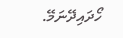ހޯދައިދޭނަމޭ.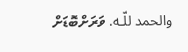والحمد للّـه. ވަރަށްބޮޑަށް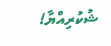ޝުކުރިއްޔާ!